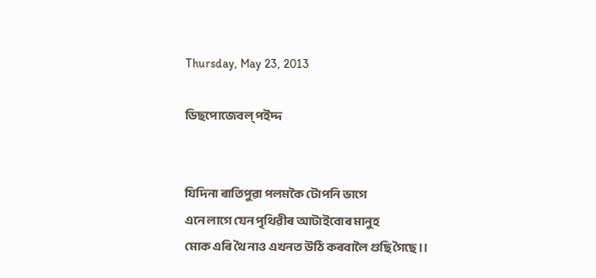Thursday, May 23, 2013

ডিছপোজেবল্‌ পইদ্দ


যিদিনা ৰাতিপুৱা পলমকৈ টোপনি ভাগে
এনে লাগে যেন পৃথিৱীৰ আটাইবোৰ মানুহ
মোক এৰি থৈ নাও এখনত উঠি কৰবালৈ গুছি গৈছে।।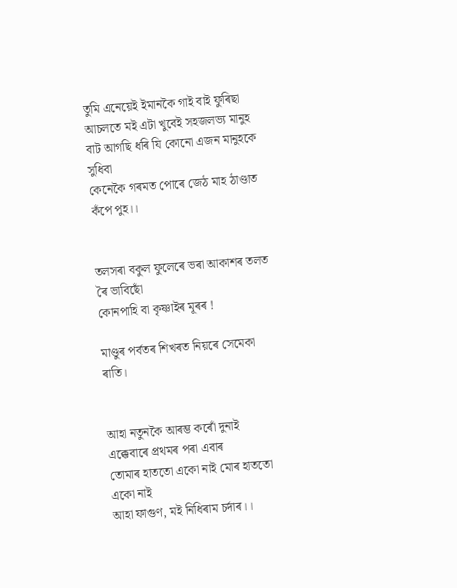তুমি এনেয়েই ইমানকৈ গাই বাই ফুৰিছা
আচলতে মই এটা খুবেই সহজলভ্য মানুহ
বাট আগছি ধৰি যি কোনো এজন মানুহকে সুধিবা
কেনেকৈ গৰমত পোৰে জেঠ মাহ ঠাণ্ডাত কঁপে পুহ।।


তলসৰা বকুল ফুলেৰে ভৰা আকাশৰ তলত ৰৈ ভাবিছোঁ
কোনপাহি বা কৃষ্ণাইৰ মূৰৰ !

মাণ্ডুৰ পর্বতৰ শিখৰত নিয়ৰে সেমেকা ৰাতি।


আহা নতুনকৈ আৰম্ভ কৰোঁ দুনাই
এক্কেবাৰে প্রথমৰ পৰা এবাৰ
তোমাৰ হাততো একো নাই মোৰ হাততো একো নাই
আহা ফাগুণ, মই নিধিৰাম চর্দাৰ।।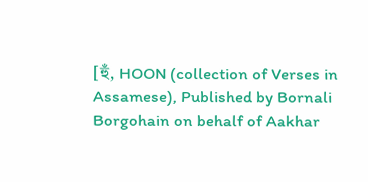[হুঁ, HOON (collection of Verses in Assamese), Published by Bornali Borgohain on behalf of Aakhar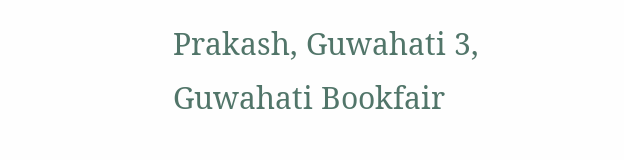Prakash, Guwahati 3, Guwahati Bookfair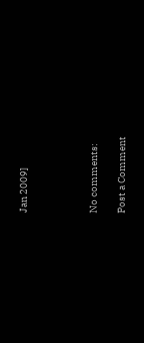Jan 2009]




No comments:

Post a Comment